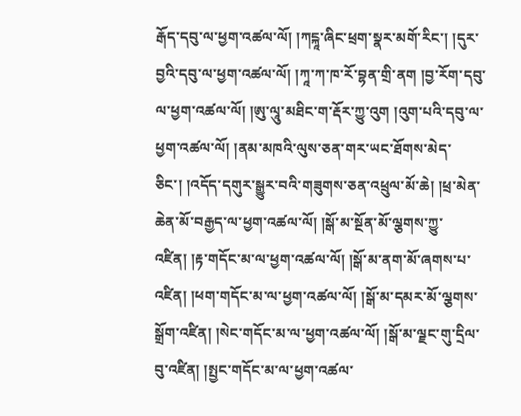རྒོད་དབུ་ལ་ཕྱག་འཚལ་ལོ། །ཀངྐཱ་ཞིང་ཕྲག་སྣར་མགོ་རིང་། །དུར་བྱའི་དབུ་ལ་ཕྱག་འཚལ་ལོ། །ཀཱ་ཀ་ཁ་རོ་བྷན་གྲི་ནག །བྱ་རོག་དབུ་ལ་ཕྱག་འཚལ་ལོ། །ཨུ་ལཱུ་མཐིང་ག་རྡོར་ཀྱུ་འུག །འུག་པའི་དབུ་ལ་ཕྱག་འཚལ་ལོ། །ནམ་མཁའི་ལུས་ཅན་གར་ཡང་ཐོགས་མེད་ཅིང་། །འདོད་དགུར་སྒྱུར་བའི་གཟུགས་ཅན་འཕྲུལ་མོ་ཆེ། །ཕྲ་མེན་ཆེན་མོ་བརྒྱད་ལ་ཕྱག་འཚལ་ལོ། །སྒོ་མ་སྔོན་མོ་ལྕགས་ཀྱུ་འཛིན། །རྟ་གདོང་མ་ལ་ཕྱག་འཚལ་ལོ། །སྒོ་མ་ནག་མོ་ཞགས་པ་འཛིན། །ཕག་གདོང་མ་ལ་ཕྱག་འཚལ་ལོ། །སྒོ་མ་དམར་མོ་ལྕགས་སྒྲོག་འཛིན། །སེང་གདོང་མ་ལ་ཕྱག་འཚལ་ལོ། །སྒོ་མ་ལྗང་གུ་དྲིལ་བུ་འཛིན། །སྤྱང་གདོང་མ་ལ་ཕྱག་འཚལ་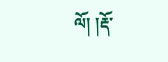ལོ། །རྡོ་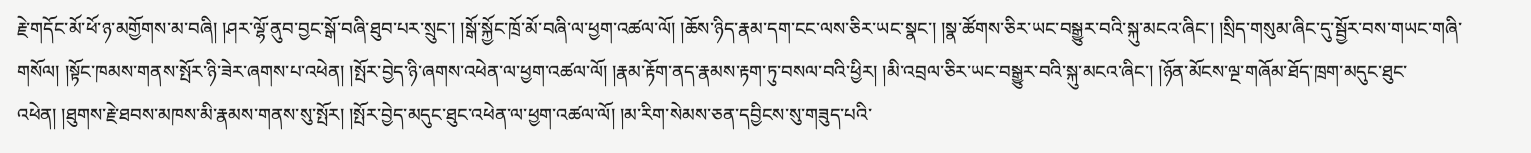རྗེ་གདོང་མོ་ཕོ་ཉ་མགྱོགས་མ་བཞི། །ཤར་ལྷོ་ནུབ་བྱང་སྒོ་བཞི་ཐུབ་པར་སྲུང་། །སྒོ་སྐྱོང་ཁྲོ་མོ་བཞི་ལ་ཕྱག་འཚལ་ལོ། །ཆོས་ཉིད་རྣམ་དག་ངང་ལས་ཅིར་ཡང་སྣང་། །སྣ་ཚོགས་ཅིར་ཡང་བསྒྱུར་བའི་སྐུ་མངའ་ཞིང་། །སྲིད་གསུམ་ཞིང་དུ་སྦྱོར་བས་གཡང་གཞི་གསོལ། །སྟོང་ཁམས་གནས་སྤོར་ཉི་ཟེར་ཞགས་པ་འཕེན། །སྤོར་བྱེད་ཉི་ཞགས་འཕེན་ལ་ཕྱག་འཚལ་ལོ། །རྣམ་རྟོག་ནད་རྣམས་རྟག་ཏུ་བསལ་བའི་ཕྱིར། །མི་འབྲལ་ཅིར་ཡང་བསྒྱུར་བའི་སྐུ་མངའ་ཞིང་། །ཉོན་མོངས་ལྔ་གཞོམ་ཐོད་ཁྲག་མདུང་ཐུང་འཕེན། །ཐུགས་རྗེ་ཐབས་མཁས་མི་རྣམས་གནས་སུ་སྤོར། །སྤོར་བྱེད་མདུང་ཐུང་འཕེན་ལ་ཕྱག་འཚལ་ལོ། །མ་རིག་སེམས་ཅན་དབྱིངས་སུ་གཟུད་པའི་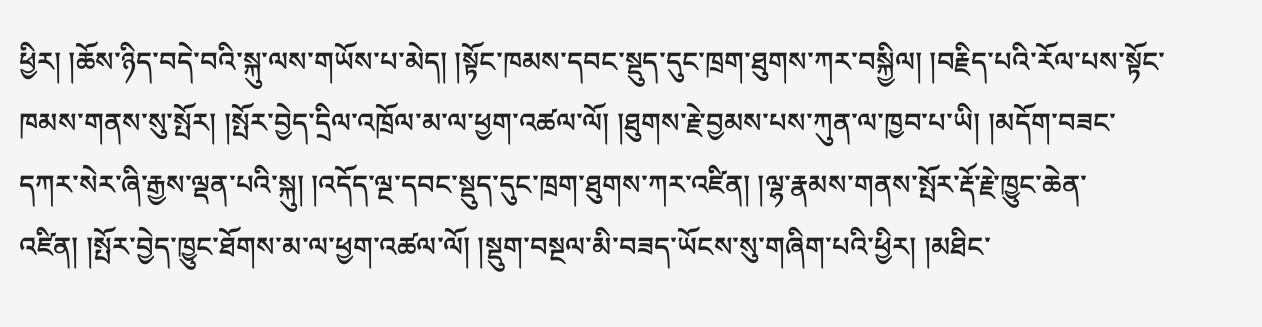ཕྱིར། །ཆོས་ཉིད་བདེ་བའི་སྐུ་ལས་གཡོས་པ་མེད། །སྟོང་ཁམས་དབང་སྡུད་དུང་ཁྲག་ཐུགས་ཀར་བསྐྱིལ། །བརྗིད་པའི་རོལ་པས་སྟོང་ཁམས་གནས་སུ་སྤོར། །སྤོར་བྱེད་དྲིལ་འཁྲོལ་མ་ལ་ཕྱག་འཚལ་ལོ། །ཐུགས་རྗེ་བྱམས་པས་ཀུན་ལ་ཁྱབ་པ་ཡི། །མདོག་བཟང་དཀར་སེར་ཞི་རྒྱས་ལྡན་པའི་སྐུ། །འདོད་ལྔ་དབང་སྡུད་དུང་ཁྲག་ཐུགས་ཀར་འཛིན། །ལྷ་རྣམས་གནས་སྤོར་རྡོ་རྗེ་ཁྱུང་ཆེན་འཛིན། །སྤོར་བྱེད་ཁྱུང་ཐོགས་མ་ལ་ཕྱག་འཚལ་ལོ། །སྡུག་བསྔལ་མི་བཟད་ཡོངས་སུ་གཞིག་པའི་ཕྱིར། །མཐིང་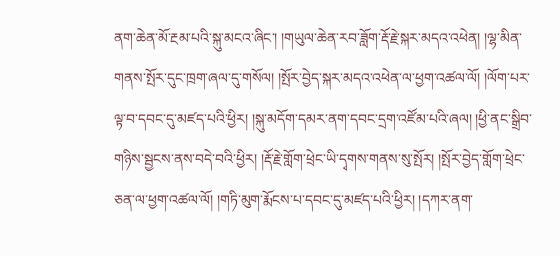ནག་ཆེན་མོ་རྔམ་པའི་སྐུ་མངའ་ཞིང་། །གཡུལ་ཆེན་རབ་ཟློག་རྡོ་རྗེ་སྐར་མདའ་འཕེན། །ལྷ་མིན་གནས་སྤོར་དུང་ཁྲག་ཞལ་དུ་གསོལ། །སྤོར་བྱེད་སྐར་མདའ་འཕེན་ལ་ཕྱག་འཚལ་ལོ། །ལོག་པར་ལྟ་བ་དབང་དུ་མཛད་པའི་ཕྱིར། །སྐུ་མདོག་དམར་ནག་དབང་དྲག་འཛོམ་པའི་ཞལ། །ཕྱི་ནང་སྒྲིབ་གཉིས་སྦྱངས་ནས་བདེ་བའི་ཕྱིར། །རྡོ་རྗེ་གློག་ཕྲེང་ཡི་དྭགས་གནས་སུ་སྤོར། །སྤོར་བྱེད་གློག་ཕྲེང་ཅན་ལ་ཕྱག་འཚལ་ལོ། །གཏི་མུག་རྨོངས་པ་དབང་དུ་མཛད་པའི་ཕྱིར། །དཀར་ནག་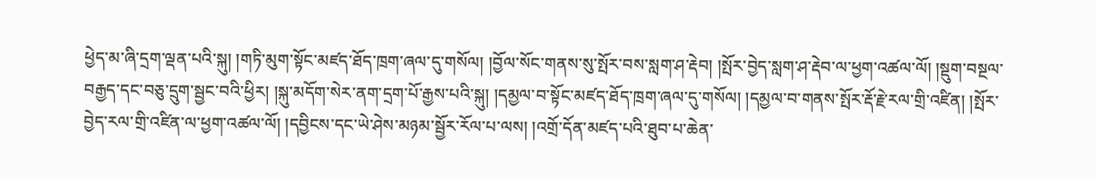ཕྱེད་མ་ཞི་དྲག་ལྡན་པའི་སྐུ། །གཏི་མུག་སྟོང་མཛད་ཐོད་ཁྲག་ཞལ་དུ་གསོལ། །བྱོལ་སོང་གནས་སུ་སྤོར་བས་སླག་ཤ་རྡེབ། །སྤོར་བྱེད་སླག་ཤ་རྡེབ་ལ་ཕྱག་འཚལ་ལོ། །སྡུག་བསྔལ་བརྒྱད་དང་བཅུ་དྲུག་སྦྱང་བའི་ཕྱིར། །སྐུ་མདོག་སེར་ནག་དྲག་པོ་རྒྱས་པའི་སྐུ། །དམྱལ་བ་སྟོང་མཛད་ཐོད་ཁྲག་ཞལ་དུ་གསོལ། །དམྱལ་བ་གནས་སྤོར་རྡོ་རྗེ་རལ་གྲི་འཛིན། །སྤོར་བྱེད་རལ་གྲི་འཛིན་ལ་ཕྱག་འཚལ་ལོ། །དབྱིངས་དང་ཡེ་ཤེས་མཉམ་སྦྱོར་རོལ་པ་ལས། །འགྲོ་དོན་མཛད་པའི་ཐུབ་པ་ཆེན་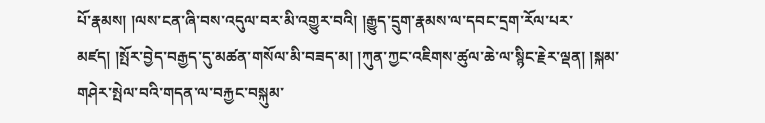པོ་རྣམས། །ལས་ངན་ཞི་བས་འདུལ་བར་མི་འགྱུར་བའི། །རྒྱུད་དྲུག་རྣམས་ལ་དབང་དྲག་རོལ་པར་མཛད། །སྤོར་བྱེད་བརྒྱད་དུ་མཚན་གསོལ་མི་བཟད་མ། །ཀུན་ཀྱང་འཇིགས་ཚུལ་ཆེ་ལ་སྙིང་རྗེར་ལྡན། །སྐམ་གཤེར་སྤེལ་བའི་གདན་ལ་བརྐྱང་བསྐུམ་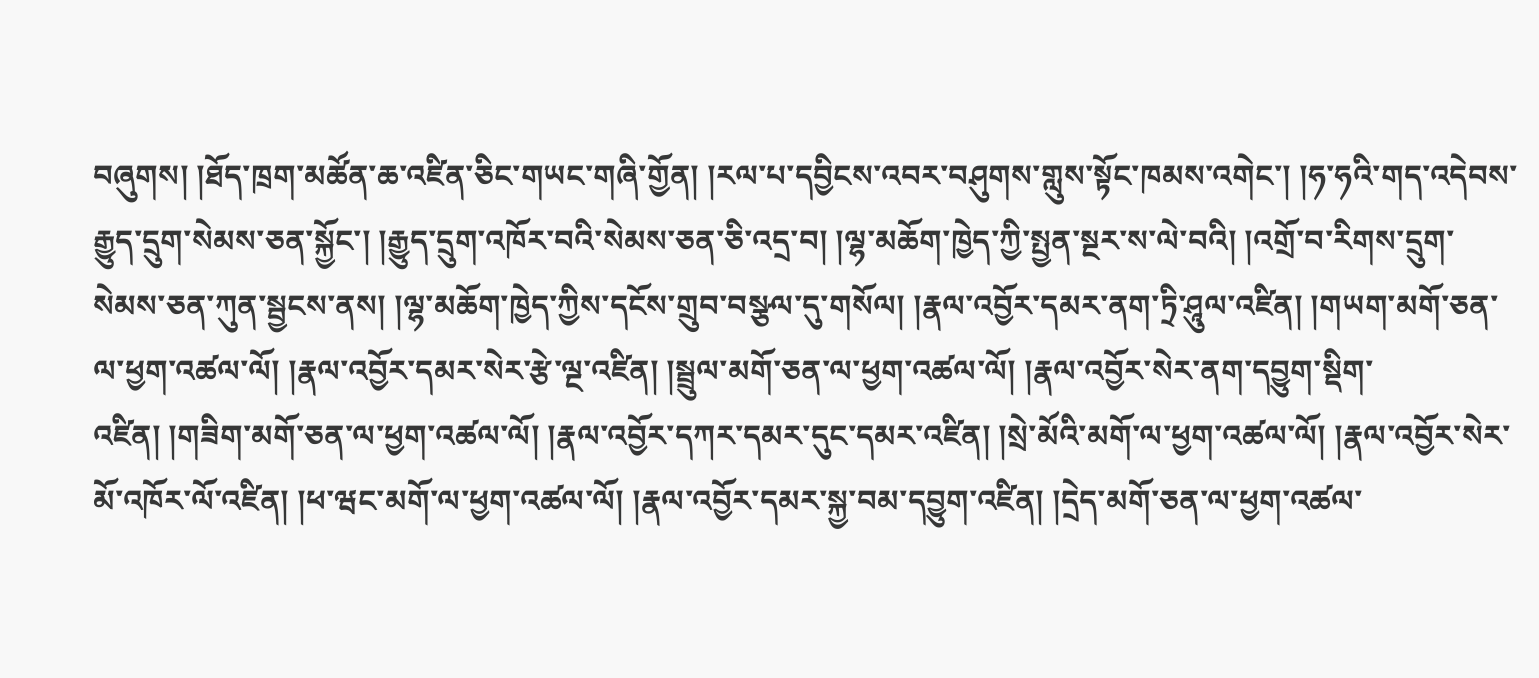བཞུགས། །ཐོད་ཁྲག་མཚོན་ཆ་འཛིན་ཅིང་གཡང་གཞི་གྱོན། །རལ་པ་དབྱིངས་འབར་བཤུགས་གླུས་སྟོང་ཁམས་འགེང་། །ཧ་ཧའི་གད་འདེབས་རྒྱུད་དྲུག་སེམས་ཅན་སྐྱོང་། །རྒྱུད་དྲུག་འཁོར་བའི་སེམས་ཅན་ཅི་འདྲ་བ། །ལྷ་མཆོག་ཁྱེད་ཀྱི་སྤྱན་སྔར་ས་ལེ་བའི། །འགྲོ་བ་རིགས་དྲུག་སེམས་ཅན་ཀུན་སྦྱངས་ནས། །ལྷ་མཆོག་ཁྱེད་ཀྱིས་དངོས་གྲུབ་བསྩལ་དུ་གསོལ། །རྣལ་འབྱོར་དམར་ནག་ཏྲི་ཤཱུལ་འཛིན། །གཡག་མགོ་ཅན་ལ་ཕྱག་འཚལ་ལོ། །རྣལ་འབྱོར་དམར་སེར་རྩེ་ལྔ་འཛིན། །སྦྲུལ་མགོ་ཅན་ལ་ཕྱག་འཚལ་ལོ། །རྣལ་འབྱོར་སེར་ནག་དབྱུག་སྡིག་འཛིན། །གཟིག་མགོ་ཅན་ལ་ཕྱག་འཚལ་ལོ། །རྣལ་འབྱོར་དཀར་དམར་དུང་དམར་འཛིན། །སྲེ་མོའི་མགོ་ལ་ཕྱག་འཚལ་ལོ། །རྣལ་འབྱོར་སེར་མོ་འཁོར་ལོ་འཛིན། །ཕ་ཝང་མགོ་ལ་ཕྱག་འཚལ་ལོ། །རྣལ་འབྱོར་དམར་སྐྱ་བམ་དབྱུག་འཛིན། །དྲེད་མགོ་ཅན་ལ་ཕྱག་འཚལ་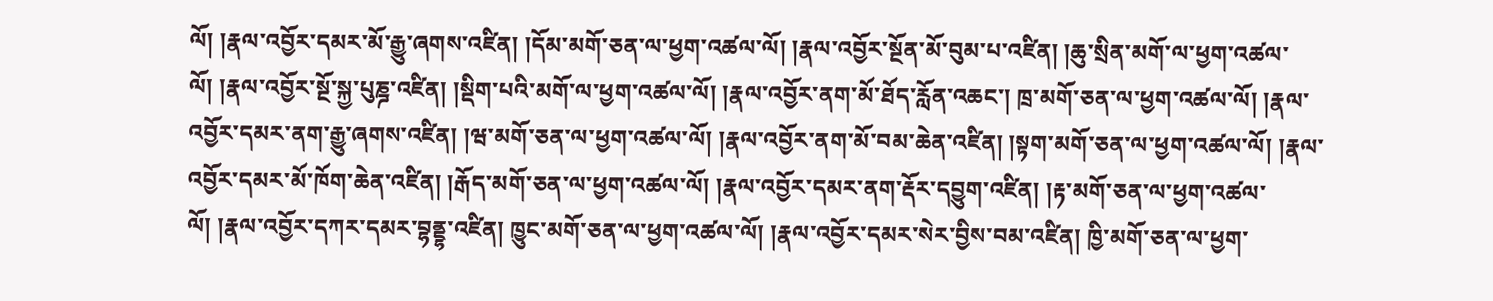ལོ། །རྣལ་འབྱོར་དམར་མོ་རྒྱུ་ཞགས་འཛིན། །དོམ་མགོ་ཅན་ལ་ཕྱག་འཚལ་ལོ། །རྣལ་འབྱོར་སྔོན་མོ་བུམ་པ་འཛིན། །ཆུ་སྲིན་མགོ་ལ་ཕྱག་འཚལ་ལོ། །རྣལ་འབྱོར་སྔོ་སྐྱ་པུཎྜ་འཛིན། །སྡིག་པའི་མགོ་ལ་ཕྱག་འཚལ་ལོ། །རྣལ་འབྱོར་ནག་མོ་ཐོད་རློན་འཆང་། ཁྲ་མགོ་ཅན་ལ་ཕྱག་འཚལ་ལོ། །རྣལ་འབྱོར་དམར་ནག་རྒྱུ་ཞགས་འཛིན། །ཝ་མགོ་ཅན་ལ་ཕྱག་འཚལ་ལོ། །རྣལ་འབྱོར་ནག་མོ་བམ་ཆེན་འཛིན། །སྟག་མགོ་ཅན་ལ་ཕྱག་འཚལ་ལོ། །རྣལ་འབྱོར་དམར་མོ་ཁོག་ཆེན་འཛིན། །རྒོད་མགོ་ཅན་ལ་ཕྱག་འཚལ་ལོ། །རྣལ་འབྱོར་དམར་ནག་རྡོར་དབྱུག་འཛིན། །རྟ་མགོ་ཅན་ལ་ཕྱག་འཚལ་ལོ། །རྣལ་འབྱོར་དཀར་དམར་བྷནྡྷ་འཛིན། ཁྱུང་མགོ་ཅན་ལ་ཕྱག་འཚལ་ལོ། །རྣལ་འབྱོར་དམར་སེར་བྱིས་བམ་འཛིན། ཁྱི་མགོ་ཅན་ལ་ཕྱག་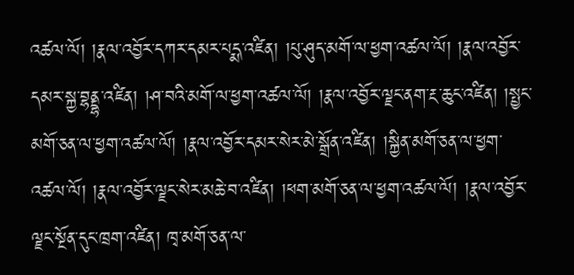འཚལ་ལོ། །རྣལ་འབྱོར་དཀར་དམར་པདྨ་འཛིན། །པུ་ཤུད་མགོ་ལ་ཕྱག་འཚལ་ལོ། །རྣལ་འབྱོར་དམར་སྐྱ་བྷནྡྷ་འཛིན། །ཤ་བའི་མགོ་ལ་ཕྱག་འཚལ་ལོ། །རྣལ་འབྱོར་ལྗང་ནག་རྔ་ཆུང་འཛིན། །སྤྱང་མགོ་ཅན་ལ་ཕྱག་འཚལ་ལོ། །རྣལ་འབྱོར་དམར་སེར་མེ་སྒྲོན་འཛིན། །སྐྱིན་མགོ་ཅན་ལ་ཕྱག་འཚལ་ལོ། །རྣལ་འབྱོར་ལྗང་སེར་མཆེ་བ་འཛིན། །ཕག་མགོ་ཅན་ལ་ཕྱག་འཚལ་ལོ། །རྣལ་འབྱོར་ལྗང་སྔོན་དུང་ཁྲག་འཛིན། ཁྭ་མགོ་ཅན་ལ་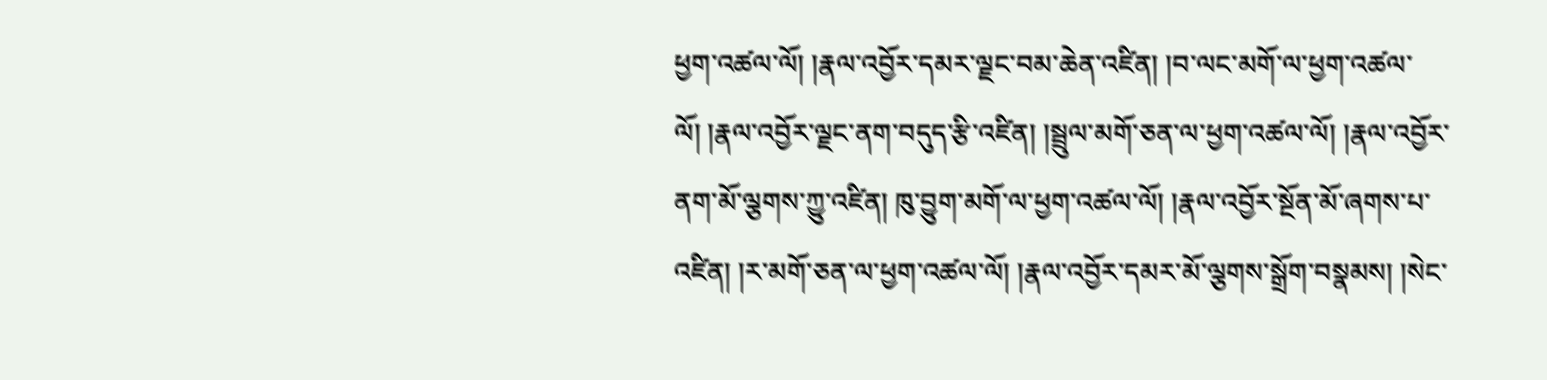ཕྱག་འཚལ་ལོ། །རྣལ་འབྱོར་དམར་ལྗང་བམ་ཆེན་འཛིན། །བ་ལང་མགོ་ལ་ཕྱག་འཚལ་ལོ། །རྣལ་འབྱོར་ལྗང་ནག་བདུད་རྩི་འཛིན། །སྦྲུལ་མགོ་ཅན་ལ་ཕྱག་འཚལ་ལོ། །རྣལ་འབྱོར་ནག་མོ་ལྕགས་ཀྱུ་འཛིན། ཁུ་བྱུག་མགོ་ལ་ཕྱག་འཚལ་ལོ། །རྣལ་འབྱོར་སྔོན་མོ་ཞགས་པ་འཛིན། །ར་མགོ་ཅན་ལ་ཕྱག་འཚལ་ལོ། །རྣལ་འབྱོར་དམར་མོ་ལྕགས་སྒྲོག་བསྣམས། །སེང་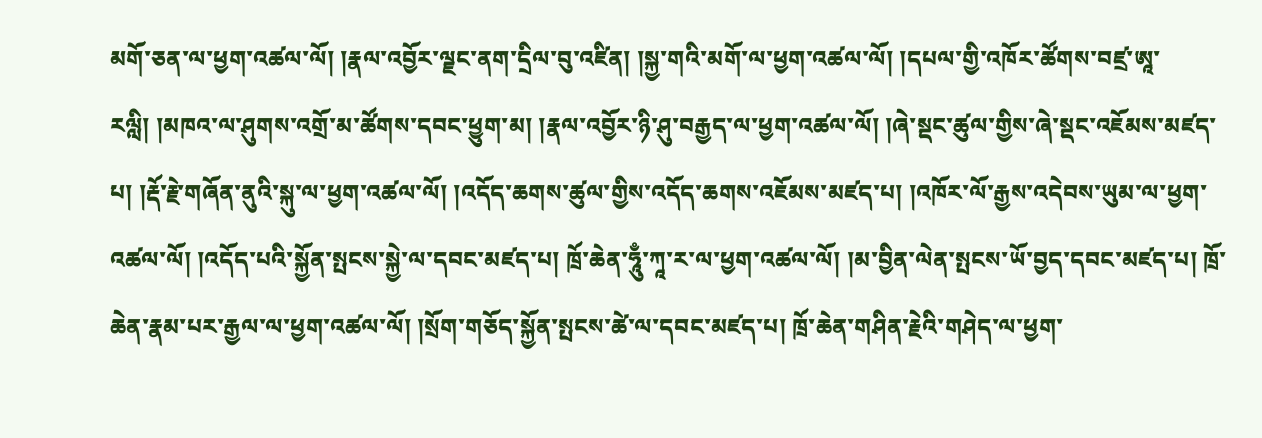མགོ་ཅན་ལ་ཕྱག་འཚལ་ལོ། །རྣལ་འབྱོར་ལྗང་ནག་དྲིལ་བུ་འཛིན། །སྐྱ་གའི་མགོ་ལ་ཕྱག་འཚལ་ལོ། །དཔལ་གྱི་འཁོར་ཚོགས་བཛྲ་ཨཱ་རལླི། །མཁའ་ལ་ཤུགས་འགྲོ་མ་ཚོགས་དབང་ཕྱུག་མ། །རྣལ་འབྱོར་ཉི་ཤུ་བརྒྱད་ལ་ཕྱག་འཚལ་ལོ། །ཞེ་སྡང་ཚུལ་གྱིས་ཞེ་སྡང་འཇོམས་མཛད་པ། །རྡོ་རྗེ་གཞོན་ནུའི་སྐུ་ལ་ཕྱག་འཚལ་ལོ། །འདོད་ཆགས་ཚུལ་གྱིས་འདོད་ཆགས་འཇོམས་མཛད་པ། །འཁོར་ལོ་རྒྱས་འདེབས་ཡུམ་ལ་ཕྱག་འཚལ་ལོ། །འདོད་པའི་སྐྱོན་སྤངས་སྐྱེ་ལ་དབང་མཛད་པ། ཁྲོ་ཆེན་ཧཱུྃ་ཀཱ་ར་ལ་ཕྱག་འཚལ་ལོ། །མ་བྱིན་ལེན་སྤངས་ཡོ་བྱད་དབང་མཛད་པ། ཁྲོ་ཆེན་རྣམ་པར་རྒྱལ་ལ་ཕྱག་འཚལ་ལོ། །སྲོག་གཅོད་སྐྱོན་སྤངས་ཚེ་ལ་དབང་མཛད་པ། ཁྲོ་ཆེན་གཤིན་རྗེའི་གཤེད་ལ་ཕྱག་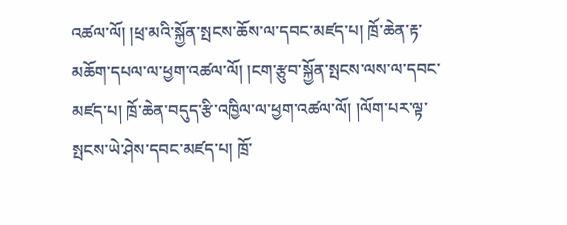འཚལ་ལོ། །ཕྲ་མའི་སྐྱོན་སྤངས་ཆོས་ལ་དབང་མཛད་པ། ཁྲོ་ཆེན་རྟ་མཆོག་དཔལ་ལ་ཕྱག་འཚལ་ལོ། །ངག་རྩུབ་སྐྱོན་སྤངས་ལས་ལ་དབང་མཛད་པ། ཁྲོ་ཆེན་བདུད་རྩི་འཁྱིལ་ལ་ཕྱག་འཚལ་ལོ། །ལོག་པར་ལྟ་སྤངས་ཡེ་ཤེས་དབང་མཛད་པ། ཁྲོ་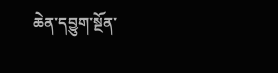ཆེན་དབྱུག་སྔོན་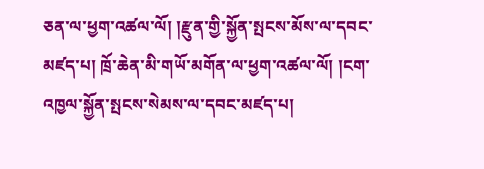ཅན་ལ་ཕྱག་འཚལ་ལོ། །རྫུན་གྱི་སྐྱོན་སྤངས་མོས་ལ་དབང་མཛད་པ། ཁྲོ་ཆེན་མི་གཡོ་མགོན་ལ་ཕྱག་འཚལ་ལོ། །ངག་འཁྱལ་སྐྱོན་སྤངས་སེམས་ལ་དབང་མཛད་པ།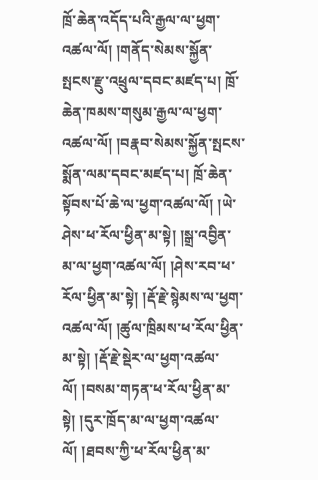ཁྲོ་ཆེན་འདོད་པའི་རྒྱལ་ལ་ཕྱག་འཚལ་ལོ། །གནོད་སེམས་སྐྱོན་སྤངས་རྫུ་འཕྲུལ་དབང་མཛད་པ། ཁྲོ་ཆེན་ཁམས་གསུམ་རྒྱལ་ལ་ཕྱག་འཚལ་ལོ། །བརྣབ་སེམས་སྐྱོན་སྤངས་སྨོན་ལམ་དབང་མཛད་པ། ཁྲོ་ཆེན་སྟོབས་པོ་ཆེ་ལ་ཕྱག་འཚལ་ལོ། །ཡེ་ཤེས་ཕ་རོལ་ཕྱིན་མ་སྟེ། །སྒྲ་འབྱིན་མ་ལ་ཕྱག་འཚལ་ལོ། །ཤེས་རབ་ཕ་རོལ་ཕྱིན་མ་སྟེ། །རྡོ་རྗེ་སྙེམས་ལ་ཕྱག་འཚལ་ལོ། །ཚུལ་ཁྲིམས་ཕ་རོལ་ཕྱིན་མ་སྟེ། །རྡོ་རྗེ་སྡེར་ལ་ཕྱག་འཚལ་ལོ། །བསམ་གཏན་ཕ་རོལ་ཕྱིན་མ་སྟེ། །དུར་ཁྲོད་མ་ལ་ཕྱག་འཚལ་ལོ། །ཐབས་ཀྱི་ཕ་རོལ་ཕྱིན་མ་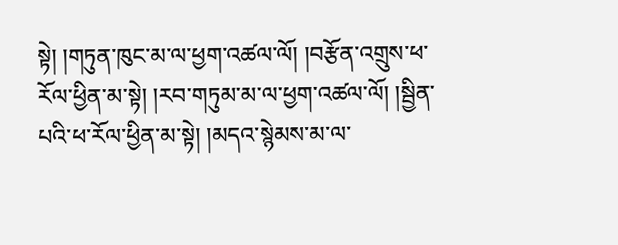སྟེ། །གཏུན་ཁུང་མ་ལ་ཕྱག་འཚལ་ལོ། །བརྩོན་འགྲུས་ཕ་རོལ་ཕྱིན་མ་སྟེ། །རབ་གཏུམ་མ་ལ་ཕྱག་འཚལ་ལོ། །སྦྱིན་པའི་ཕ་རོལ་ཕྱིན་མ་སྟེ། །མདའ་སྙེམས་མ་ལ་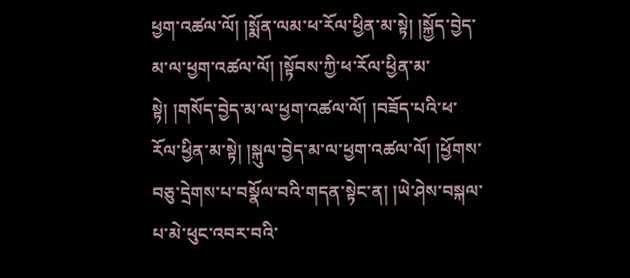ཕྱག་འཚལ་ལོ། །སྨོན་ལམ་ཕ་རོལ་ཕྱིན་མ་སྟེ། །སྐྱོད་བྱེད་མ་ལ་ཕྱག་འཚལ་ལོ། །སྟོབས་ཀྱི་ཕ་རོལ་ཕྱིན་མ་སྟེ། །གསོད་བྱེད་མ་ལ་ཕྱག་འཚལ་ལོ། །བཟོད་པའི་ཕ་རོལ་ཕྱིན་མ་སྟེ། །སྐུལ་བྱེད་མ་ལ་ཕྱག་འཚལ་ལོ། །ཕྱོགས་བཅུ་དྲེགས་པ་བསྣོལ་བའི་གདན་སྟེང་ན། །ཡེ་ཤེས་བསྐལ་པ་མེ་ཕུང་འབར་བའི་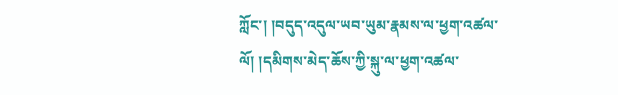ཀློང་། །བདུད་འདུལ་ཡབ་ཡུམ་རྣམས་ལ་ཕྱག་འཚལ་ལོ། །དམིགས་མེད་ཆོས་ཀྱི་སྐུ་ལ་ཕྱག་འཚལ་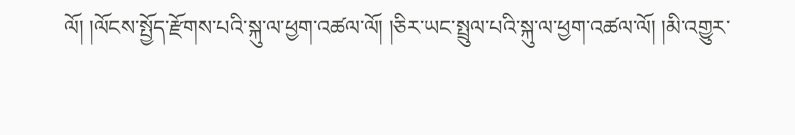ལོ། །ལོངས་སྤྱོད་རྫོགས་པའི་སྐུ་ལ་ཕྱག་འཚལ་ལོ། །ཅིར་ཡང་སྤྲུལ་པའི་སྐུ་ལ་ཕྱག་འཚལ་ལོ། །མི་འགྱུར་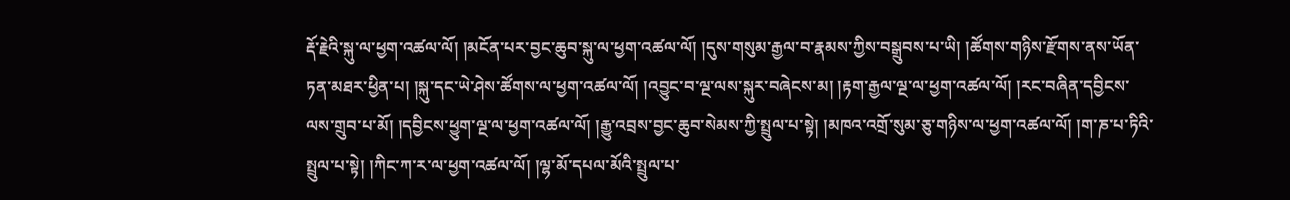རྡོ་རྗེའི་སྐུ་ལ་ཕྱག་འཚལ་ལོ། །མངོན་པར་བྱང་ཆུབ་སྐུ་ལ་ཕྱག་འཚལ་ལོ། །དུས་གསུམ་རྒྱལ་བ་རྣམས་ཀྱིས་བསྒྲུབས་པ་ཡི། །ཚོགས་གཉིས་རྫོགས་ནས་ཡོན་ཏན་མཐར་ཕྱིན་པ། །སྐུ་དང་ཡེ་ཤེས་ཚོགས་ལ་ཕྱག་འཚལ་ལོ། །འབྱུང་བ་ལྔ་ལས་སྐུར་བཞེངས་མ། །རྟག་རྒྱལ་ལྔ་ལ་ཕྱག་འཚལ་ལོ། །རང་བཞིན་དབྱིངས་ལས་གྲུབ་པ་མོ། །དབྱིངས་ཕྱུག་ལྔ་ལ་ཕྱག་འཚལ་ལོ། །རྒྱུ་འབྲས་བྱང་ཆུབ་སེམས་ཀྱི་སྤྲུལ་པ་སྟེ། །མཁའ་འགྲོ་སུམ་ཅུ་གཉིས་ལ་ཕྱག་འཚལ་ལོ། །ག་ཎ་པ་ཏིའི་སྤྲུལ་པ་སྟེ། །ཀིང་ཀ་ར་ལ་ཕྱག་འཚལ་ལོ། །ལྷ་མོ་དཔལ་མོའི་སྤྲུལ་པ་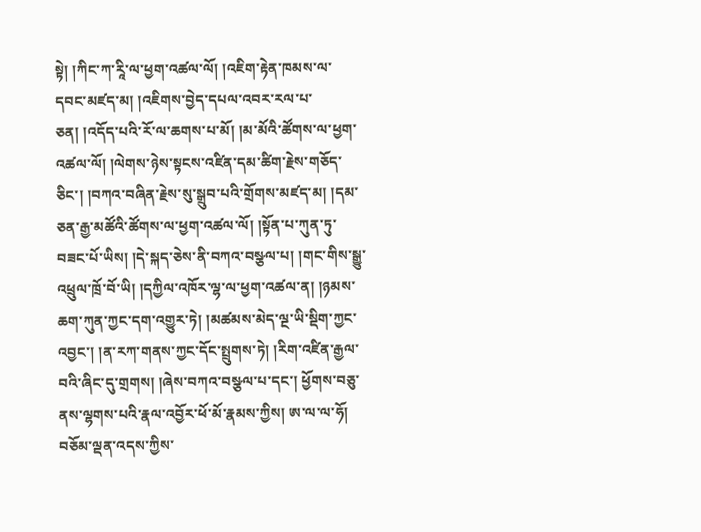སྟེ། །ཀིང་ཀ་རཱི་ལ་ཕྱག་འཚལ་ལོ། །འཇིག་རྟེན་ཁམས་ལ་དབང་མཛད་མ། །འཇིགས་བྱེད་དཔལ་འབར་རལ་པ་ཅན། །འདོད་པའི་རོ་ལ་ཆགས་པ་མོ། །མ་མོའི་ཚོགས་ལ་ཕྱག་འཚལ་ལོ། །ལེགས་ཉེས་སྟངས་འཛིན་དམ་ཚིག་རྗེས་གཅོད་ཅིང་། །བཀའ་བཞིན་རྗེས་སུ་སྒྲུབ་པའི་གྲོགས་མཛད་མ། །དམ་ཅན་རྒྱ་མཚོའི་ཚོགས་ལ་ཕྱག་འཚལ་ལོ། །སྟོན་པ་ཀུན་ཏུ་བཟང་པོ་ཡིས། །དེ་སྐད་ཅེས་ནི་བཀའ་བསྩལ་པ། །གང་གིས་སྒྱུ་འཕྲུལ་ཁྲོ་བོ་ཡི། །དཀྱིལ་འཁོར་ལྷ་ལ་ཕྱག་འཚལ་ན། །ཉམས་ཆག་ཀུན་ཀྱང་དག་འགྱུར་ཏེ། །མཚམས་མེད་ལྔ་ཡི་སྡིག་ཀྱང་འབྱང་། །ན་རཀ་གནས་ཀྱང་དོང་སྤྲུགས་ཏེ། །རིག་འཛིན་རྒྱལ་བའི་ཞིང་དུ་གྲགས། །ཞེས་བཀའ་བསྩལ་པ་དང་། ཕྱོགས་བཅུ་ནས་ལྷགས་པའི་རྣལ་འབྱོར་ཕོ་མོ་རྣམས་ཀྱིས། ཨ་ལ་ལ་ཧོ། བཅོམ་ལྡན་འདས་ཀྱིས་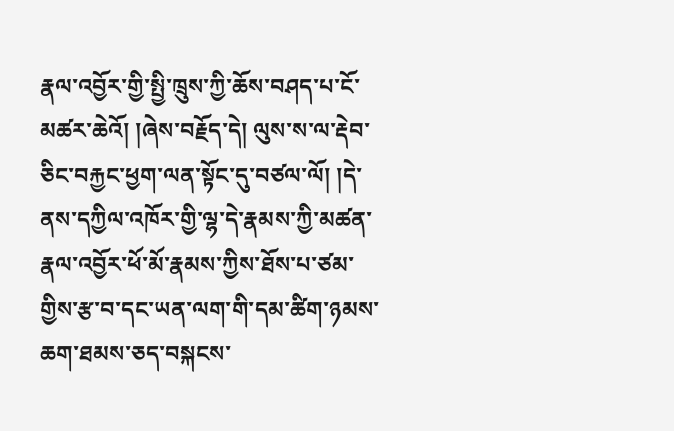རྣལ་འབྱོར་གྱི་སྤྱི་ཁྲུས་ཀྱི་ཆོས་བཤད་པ་ངོ་མཚར་ཆེའོ། །ཞེས་བརྗོད་དེ། ལུས་ས་ལ་རྡེབ་ཅིང་བརྐྱང་ཕྱག་ལན་སྟོང་དུ་བཙལ་ལོ། །དེ་ནས་དཀྱིལ་འཁོར་གྱི་ལྷ་དེ་རྣམས་ཀྱི་མཚན་རྣལ་འབྱོར་ཕོ་མོ་རྣམས་ཀྱིས་ཐོས་པ་ཙམ་གྱིས་རྩ་བ་དང་ཡན་ལག་གི་དམ་ཚིག་ཉམས་ཆག་ཐམས་ཅད་བསྐངས་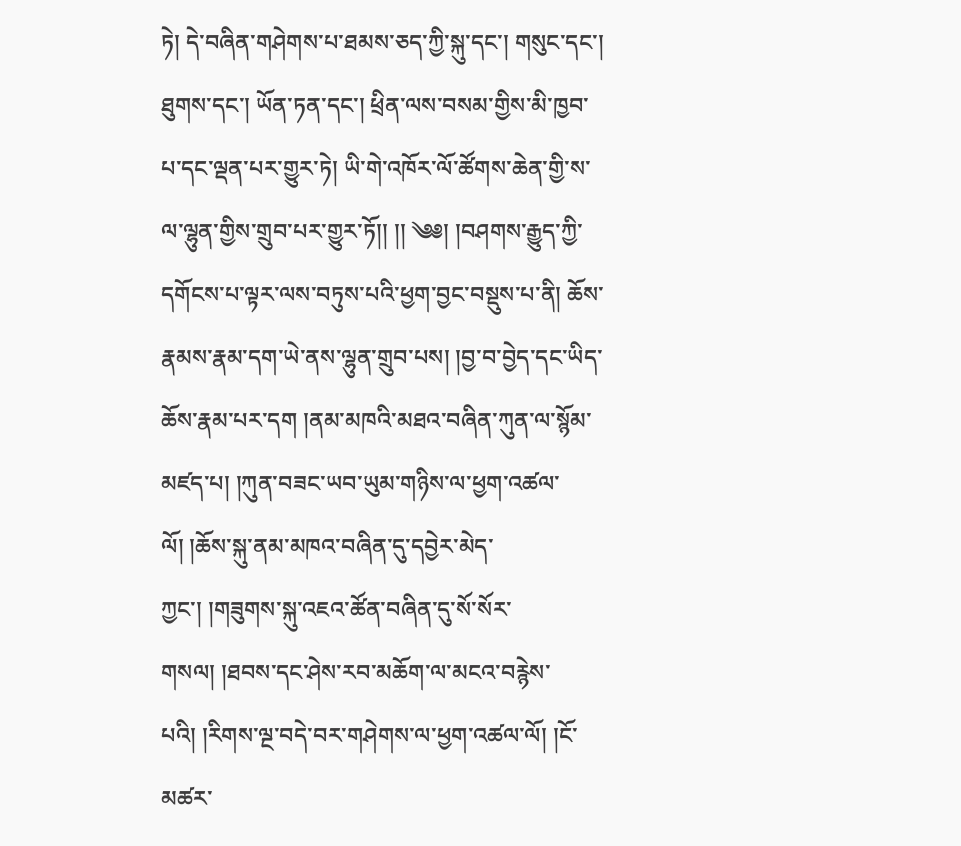ཏེ། དེ་བཞིན་གཤེགས་པ་ཐམས་ཅད་ཀྱི་སྐུ་དང་། གསུང་དང་། ཐུགས་དང་། ཡོན་ཏན་དང་། ཕྲིན་ལས་བསམ་གྱིས་མི་ཁྱབ་པ་དང་ལྡན་པར་གྱུར་ཏེ། ཡི་གེ་འཁོར་ལོ་ཚོགས་ཆེན་གྱི་ས་ལ་ལྷུན་གྱིས་གྲུབ་པར་གྱུར་ཏོ།། །། ༄༅། །བཤགས་རྒྱུད་ཀྱི་དགོངས་པ་ལྟར་ལས་བཏུས་པའི་ཕྱག་བྱང་བསྡུས་པ་ནི། ཆོས་རྣམས་རྣམ་དག་ཡེ་ནས་ལྷུན་གྲུབ་པས། །བྱ་བ་བྱེད་དང་ཡིད་ཆོས་རྣམ་པར་དག །ནམ་མཁའི་མཐའ་བཞིན་ཀུན་ལ་སྙོམ་མཛད་པ། །ཀུན་བཟང་ཡབ་ཡུམ་གཉིས་ལ་ཕྱག་འཚལ་ལོ། །ཆོས་སྐུ་ནམ་མཁའ་བཞིན་དུ་དབྱེར་མེད་ཀྱང་། །གཟུགས་སྐུ་འཇའ་ཚོན་བཞིན་དུ་སོ་སོར་གསལ། །ཐབས་དང་ཤེས་རབ་མཆོག་ལ་མངའ་བརྙེས་པའི། །རིགས་ལྔ་བདེ་བར་གཤེགས་ལ་ཕྱག་འཚལ་ལོ། །ངོ་མཚར་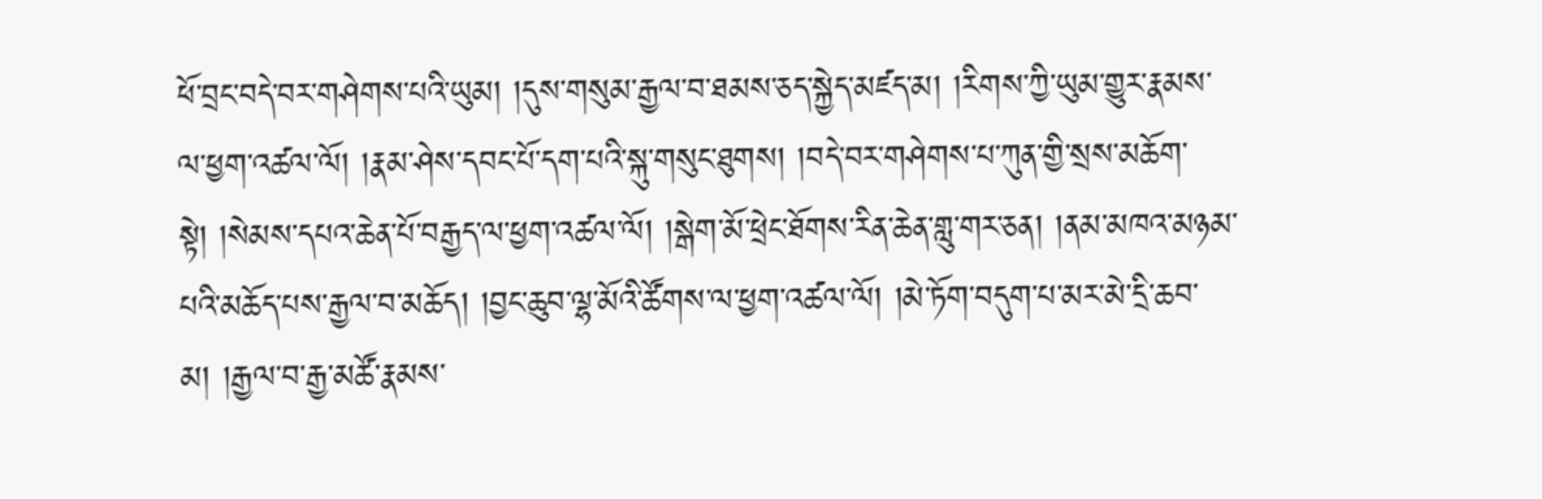ཕོ་བྲང་བདེ་བར་གཤེགས་པའི་ཡུམ། །དུས་གསུམ་རྒྱལ་བ་ཐམས་ཅད་སྐྱེད་མཛད་མ། །རིགས་ཀྱི་ཡུམ་གྱུར་རྣམས་ལ་ཕྱག་འཚལ་ལོ། །རྣམ་ཤེས་དབང་པོ་དག་པའི་སྐུ་གསུང་ཐུགས། །བདེ་བར་གཤེགས་པ་ཀུན་གྱི་སྲས་མཆོག་སྟེ། །སེམས་དཔའ་ཆེན་པོ་བརྒྱད་ལ་ཕྱག་འཚལ་ལོ། །སྒེག་མོ་ཕྲེང་ཐོགས་རིན་ཆེན་གླུ་གར་ཅན། །ནམ་མཁའ་མཉམ་པའི་མཆོད་པས་རྒྱལ་བ་མཆོད། །བྱང་ཆུབ་ལྷ་མོའི་ཚོགས་ལ་ཕྱག་འཚལ་ལོ། །མེ་ཏོག་བདུག་པ་མར་མེ་དྲི་ཆབ་མ། །རྒྱལ་བ་རྒྱ་མཚོ་རྣམས་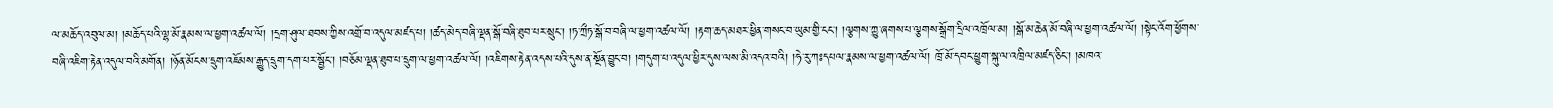ལ་མཆོད་འབུལ་མ། །མཆོད་པའི་ལྷ་མོ་རྣམས་ལ་ཕྱག་འཚལ་ལོ། །དྲག་ཤུལ་ཐབས་ཀྱིས་འགྲོ་བ་འདུལ་མཛད་པ། །ཚད་མེད་བཞི་ལྡན་སྒོ་བཞི་ཐུབ་པར་སྲུང་། །ཏ་ཀྲྀཏ་སྒོ་བ་བཞི་ལ་ཕྱག་འཚལ་ལོ། །རྟག་ཆད་མཐར་ཕྱིན་གསང་བ་ཡུམ་གྱི་ངང་། །ལྕགས་ཀྱུ་ཞགས་པ་ལྕགས་སྒྲོག་དྲིལ་འཁྲོལ་མ། །སྒོ་མ་ཆེན་མོ་བཞི་ལ་ཕྱག་འཚལ་ལོ། །སྟེང་འོག་ཕྱོགས་བཞི་འཇིག་རྟེན་འདུལ་བའི་མགོན། །ཉོན་མོངས་དྲུག་འཇོམས་རྒྱུད་དྲུག་དག་པར་སྦྱོང་། །བཅོམ་ལྡན་ཐུབ་པ་དྲུག་ལ་ཕྱག་འཚལ་ལོ། །འཇིགས་རྟེན་འདས་པའི་དུས་ན་སྔོན་བྱུང་བ། །གདུག་པ་འདུལ་ཕྱིར་དུས་ལས་མི་འདའ་བའི། །ཧེ་རུ་ཀཿདཔལ་རྣམས་ལ་ཕྱག་འཚལ་ལོ། ཁྲོ་མོ་དབང་ཕྱུག་སྐུ་ལ་འཁྲིལ་མཛད་ཅིང་། །མཁའ་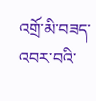འགྲོ་མི་བཟད་འབར་བའི་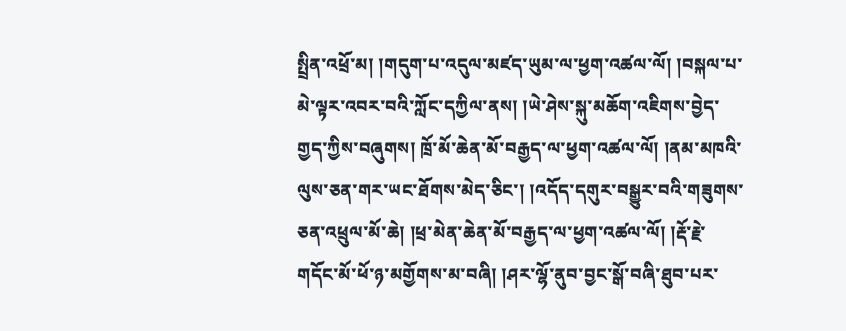སྤྲིན་འཕྲོ་མ། །གདུག་པ་འདུལ་མཛད་ཡུམ་ལ་ཕྱག་འཚལ་ལོ། །བསྐལ་པ་མེ་ལྟར་འབར་བའི་ཀློང་དཀྱིལ་ནས། །ཡེ་ཤེས་སྐུ་མཆོག་འཇིགས་བྱེད་གྱད་ཀྱིས་བཞུགས། ཁྲོ་མོ་ཆེན་མོ་བརྒྱད་ལ་ཕྱག་འཚལ་ལོ། །ནམ་མཁའི་ལུས་ཅན་གར་ཡང་ཐོགས་མེད་ཅིང་། །འདོད་དགུར་བསྒྱུར་བའི་གཟུགས་ཅན་འཕྲུལ་མོ་ཆེ། །ཕྲ་མེན་ཆེན་མོ་བརྒྱད་ལ་ཕྱག་འཚལ་ལོ། །རྡོ་རྗེ་གདོང་མོ་ཕོ་ཉ་མགྱོགས་མ་བཞི། །ཤར་ལྷོ་ནུབ་བྱང་སྒོ་བཞི་ཐུབ་པར་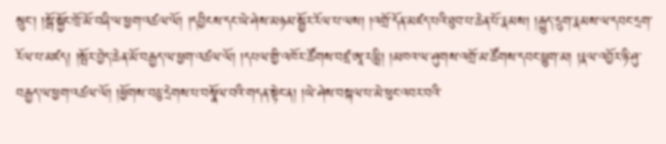སྲུང་། །སྒོ་སྐྱོང་ཁྲོ་མོ་བཞི་ལ་ཕྱག་འཚལ་ལོ། །དབྱིངས་དང་ཡེ་ཤེས་མཉམ་སྦྱོར་རོལ་པ་ལས། །འགྲོ་དོན་མཛད་པའི་ཐུབ་པ་ཆེན་པོ་རྣམས། །རྒྱུད་དྲུག་རྣམས་ལ་དབང་དྲག་རོལ་པ་མཛད། །སྤོར་བྱེད་ཆེན་མོ་བརྒྱད་ལ་ཕྱག་འཚལ་ལོ། །དཔལ་གྱི་འཁོར་ཚོགས་བཛྲ་ཨཱ་རལླི། །མཁའ་ལ་ཤུགས་འགྲོ་མ་ཚོགས་དབང་ཕྱུག་མ། །རྣལ་འབྱོར་ཉི་ཤུ་བརྒྱད་ལ་ཕྱག་འཚལ་ལོ། །ཕྱོགས་བཅུ་དྲེགས་པ་བསྣོལ་བའི་གདན་སྟེང་ན། །ཡེ་ཤེས་བསྐལ་པ་མེ་ཕུང་འབར་བའི་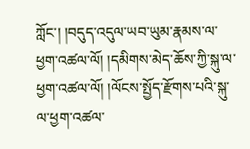ཀློང་། །བདུད་འདུལ་ཡབ་ཡུམ་རྣམས་ལ་ཕྱག་འཚལ་ལོ། །དམིགས་མེད་ཆོས་ཀྱི་སྐུ་ལ་ཕྱག་འཚལ་ལོ། །ལོངས་སྤྱོད་རྫོགས་པའི་སྐུ་ལ་ཕྱག་འཚལ་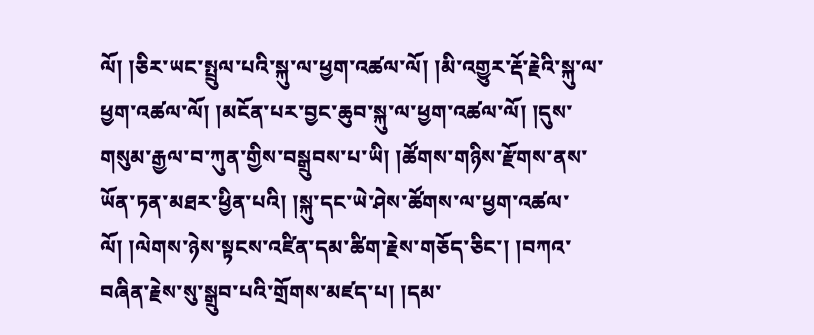ལོ། །ཅིར་ཡང་སྤྲུལ་པའི་སྐུ་ལ་ཕྱག་འཚལ་ལོ། །མི་འགྱུར་རྡོ་རྗེའི་སྐུ་ལ་ཕྱག་འཚལ་ལོ། །མངོན་པར་བྱང་ཆུབ་སྐུ་ལ་ཕྱག་འཚལ་ལོ། །དུས་གསུམ་རྒྱལ་བ་ཀུན་གྱིས་བསྒྲུབས་པ་ཡི། །ཚོགས་གཉིས་རྫོགས་ནས་ཡོན་ཏན་མཐར་ཕྱིན་པའི། །སྐུ་དང་ཡེ་ཤེས་ཚོགས་ལ་ཕྱག་འཚལ་ལོ། །ལེགས་ཉེས་སྟངས་འཛིན་དམ་ཚིག་རྗེས་གཅོད་ཅིང་། །བཀའ་བཞིན་རྗེས་སུ་སྒྲུབ་པའི་གྲོགས་མཛད་པ། །དམ་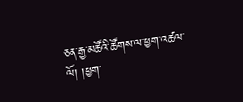ཅན་རྒྱ་མཚོའི་ཚོགས་ལ་ཕྱག་འཚལ་ལོ། །ཕྱག་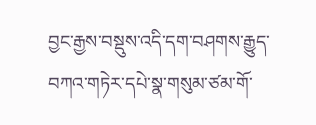བྱང་རྒྱས་བསྡུས་འདི་དག་བཤགས་རྒྱུད་བཀའ་གཏེར་དཔེ་སྣ་གསུམ་ཙམ་གོ་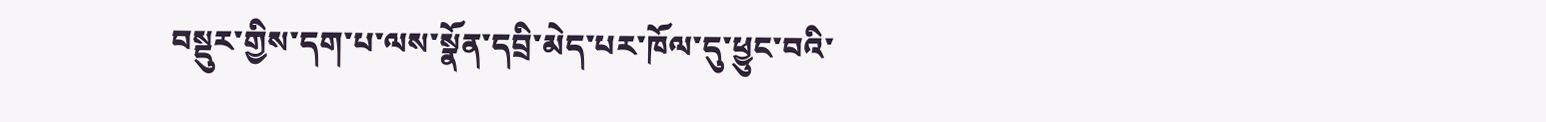བསྡུར་གྱིས་དག་པ་ལས་སྣོན་དབྲི་མེད་པར་ཁོལ་དུ་ཕྱུང་བའི་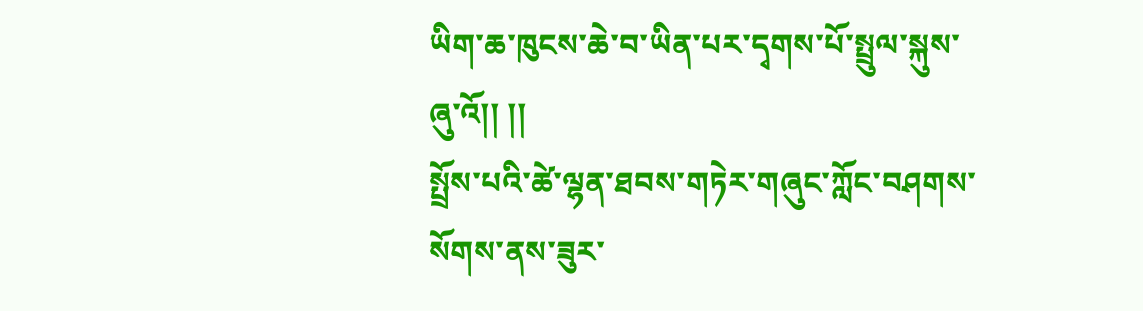ཡིག་ཆ་ཁུངས་ཆེ་བ་ཡིན་པར་དྭགས་པོ་སྤྲུལ་སྐུས་ཞུ་འོ།། །།
སྤྲོས་པའི་ཚེ་ལྷན་ཐབས་གཏེར་གཞུང་ཀློང་བཤགས་སོགས་ནས་ཟུར་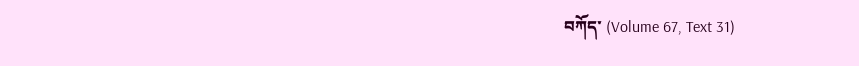བཀོད་ (Volume 67, Text 31)